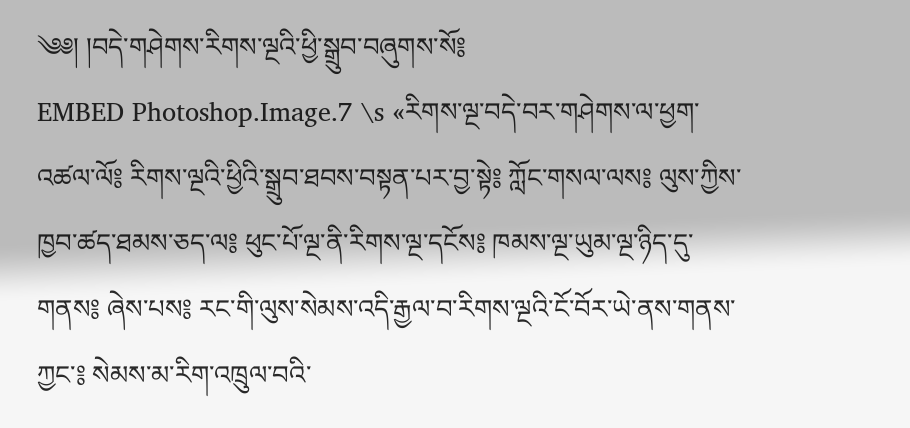༄༅། །བདེ་གཤེགས་རིགས་ལྔའི་ཕྱི་སྒྲུབ་བཞུགས་སོ༔
EMBED Photoshop.Image.7 \s «རིགས་ལྔ་བདེ་བར་གཤེགས་ལ་ཕྱག་འཚལ་ལོ༔ རིགས་ལྔའི་ཕྱིའི་སྒྲུབ་ཐབས་བསྟན་པར་བྱ་སྟེ༔ ཀློང་གསལ་ལས༔ ལུས་ཀྱིས་ཁྱབ་ཚད་ཐམས་ཅད་ལ༔ ཕུང་པོ་ལྔ་ནི་རིགས་ལྔ་དངོས༔ ཁམས་ལྔ་ཡུམ་ལྔ་ཉིད་དུ་གནས༔ ཞེས་པས༔ རང་གི་ལུས་སེམས་འདི་རྒྱལ་བ་རིགས་ལྔའི་ངོ་བོར་ཡེ་ནས་གནས་ཀྱང་༔ སེམས་མ་རིག་འཁྲུལ་བའི་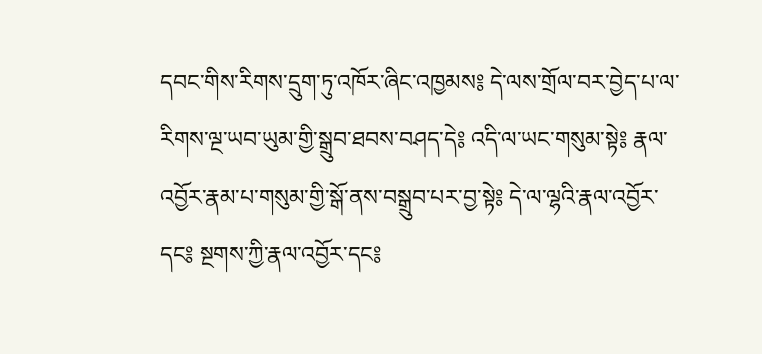དབང་གིས་རིགས་དྲུག་ཏུ་འཁོར་ཞིང་འཁྱམས༔ དེ་ལས་གྲོལ་བར་བྱེད་པ་ལ་རིགས་ལྔ་ཡབ་ཡུམ་གྱི་སྒྲུབ་ཐབས་བཤད་དེ༔ འདི་ལ་ཡང་གསུམ་སྟེ༔ རྣལ་འབྱོར་རྣམ་པ་གསུམ་གྱི་སྒོ་ནས་བསྒྲུབ་པར་བྱ་སྟེ༔ དེ་ལ་ལྷའི་རྣལ་འབྱོར་དང༔ སྔགས་ཀྱི་རྣལ་འབྱོར་དང༔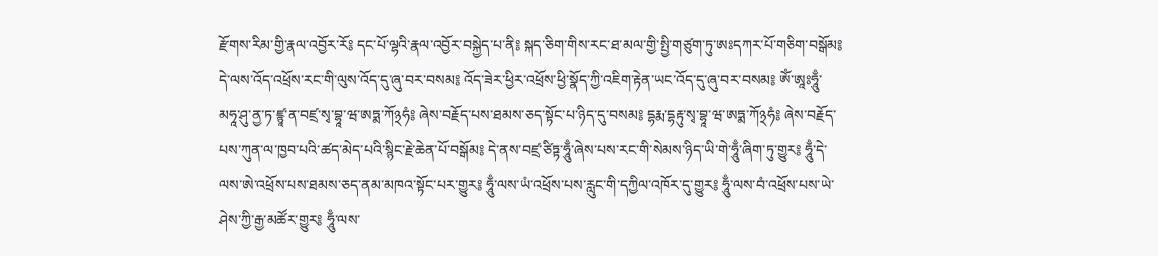རྫོགས་རིམ་གྱི་རྣལ་འབྱོར་རོ༔ དང་པོ་ལྷའི་རྣལ་འབྱོར་བསྐྱེད་པ་ནི༔ སྐད་ཅིག་གིས་རང་ཐ་མལ་གྱི་སྤྱི་གཙུག་ཏུ་ཨཿདཀར་པོ་གཅིག་བསྒོམ༔ དེ་ལས་འོད་འཕྲོས་རང་གི་ལུས་འོད་དུ་ཞུ་བར་བསམ༔ འོད་ཟེར་ཕྱིར་འཕྲོས་ཕྱི་སྣོད་ཀྱི་འཇིག་རྟེན་ཡང་འོད་དུ་ཞུ་བར་བསམ༔ ཨོཾ་ཨཱཿཧཱུྃ་མཧཱ་ཤུ་ནྱ་ཏ་ཛྙཱ་ན་བཛྲ་སྭ་བྷཱ་ཝ་ཨཏྨ་ཀོ྅ཧཾ༔ ཞེས་བརྗོད་པས་ཐམས་ཅད་སྟོང་པ་ཉིད་དུ་བསམ༔ དྷརྨ་དྷརྟུ་སྭ་བྷཱ་ཝ་ཨཏྨ་ཀོ྅ཧཾ༔ ཞེས་བརྗོད་པས་ཀུན་ལ་ཁྱབ་པའི་ཚད་མེད་པའི་སྙིང་རྗེ་ཆེན་པོ་བསྒོམ༔ དེ་ནས་བཛྲ་ཙིཏྟ་ཧཱུྃ་ཞེས་པས་རང་གི་སེམས་ཉིད་ཡི་གེ་ཧཱུྃ་ཞིག་ཏུ་གྱུར༔ ཧཱུྃ་དེ་ལས་ཨེ་འཕྲོས་པས་ཐམས་ཅད་ནམ་མཁའ་སྟོང་པར་གྱུར༔ ཧཱུྃ་ལས་ཡཾ་འཕྲོས་པས་རླུང་གི་དཀྱིལ་འཁོར་དུ་གྱུར༔ ཧཱུྃ་ལས་བཾ་འཕྲོས་པས་ཡེ་ཤེས་ཀྱི་རྒྱ་མཚོར་གྱུར༔ ཧཱུྃ་ལས་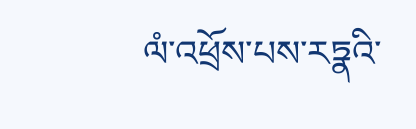ལཾ་འཕྲོས་པས་རཏྣའི་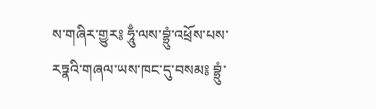ས་གཞིར་གྱུར༔ ཧཱུྃ་ལས་བྷྲུཾ་འཕྲོས་པས་རཏྣའི་གཞལ་ཡས་ཁང་དུ་བསམ༔ བྷྲུཾ་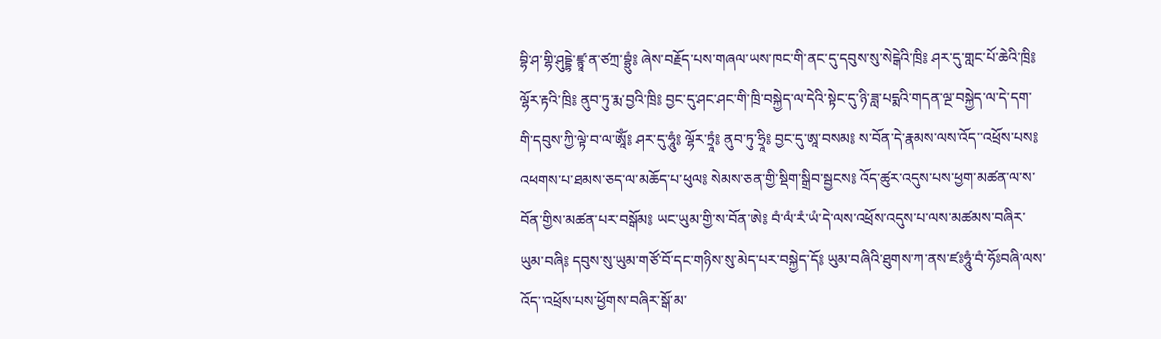བྷི་ཤ་གྷི་ཤུདྡྷེ་ཛྙཱ་ན་ཙཀྲ་བྷྲུཾ༔ ཞེས་བརྗོད་པས་གཞལ་ཡས་ཁང་གི་ནང་དུ་དབུས་སུ་སེངྒེའི་ཁྲི༔ ཤར་དུ་གླང་པོ་ཆེའི་ཁྲི༔ ལྷོར་རྟའི་ཁྲི༔ ནུབ་ཏུ་རྨ་བྱའི་ཁྲི༔ བྱང་དུ་ཤང་ཤང་གི་ཁྲི་བསྐྱེད་ལ་དེའི་སྟེང་དུ་ཉི་ཟླ་པདྨའི་གདན་ལྔ་བསྐྱེད་ལ་དེ་དག་གི་དབུས་ཀྱི་ལྟེ་བ་ལ་ཨཱོཾ༔ ཤར་དུ་ཧཱུཾ༔ ལྷོར་ཏྲཱཾ༔ ནུབ་ཏུ་ཧྲཱི༔ བྱང་དུ་ཨཱ་བསམ༔ ས་བོན་དེ་རྣམས་ལས་འོད་་འཕྲོས་པས༔ འཕགས་པ་ཐམས་ཅད་ལ་མཆོད་པ་ཕུལ༔ སེམས་ཅན་གྱི་སྡིག་སྒྲིབ་སྦྱངས༔ འོད་ཚུར་འདུས་པས་ཕྱག་མཚན་ལ་ས་བོན་གྱིས་མཚན་པར་བསྒོམ༔ ཡང་ཡུམ་གྱི་ས་བོན་ཨེ༔ བཾ་ལཾ་རཾ་ཡཾ་དེ་ལས་འཕྲོས་འདུས་པ་ལས་མཚམས་བཞིར་ཡུམ་བཞི༔ དབུས་སུ་ཡུམ་གཙོ་བོ་དང་གཉིས་སུ་མེད་པར་བསྐྱེད་དོ༔ ཡུམ་བཞིའི་ཐུགས་ཀ་ནས་ཛཿཧཱུཾ་བཾ་ཧོཿབཞི་ལས་འོད་་འཕྲོས་པས་ཕྱོགས་བཞིར་སྒོ་མ་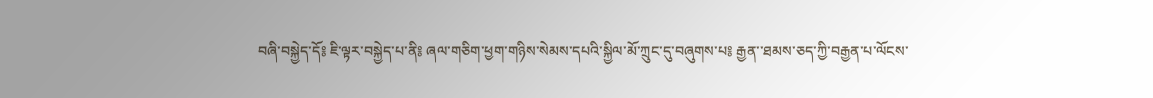བཞི་བསྐྱེད་དོ༔ ཇི་ལྟར་བསྐྱེད་པ་ནི༔ ཞལ་གཅིག་ཕྱག་གཉིས་སེམས་དཔའི་སྐྱིལ་མོ་ཀྲུང་དུ་བཞུགས་པ༔ རྒྱན་་ཐམས་ཅད་ཀྱི་བརྒྱན་པ་ལོངས་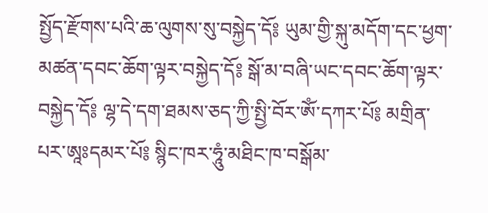སྤྱོད་རྫོགས་པའི་ཆ་ལུགས་སུ་བསྐྱེད་དོ༔ ཡུམ་གྱི་སྐུ་མདོག་དང་ཕྱག་མཚན་དབང་ཆོག་ལྟར་བསྐྱེད་དོ༔ སྒོ་མ་བཞི་ཡང་དབང་ཆོག་ལྟར་བསྐྱེད་དོ༔ ལྷ་དེ་དག་ཐམས་ཅད་ཀྱི་སྤྱི་བོར་ཨོཾ་དཀར་པོ༔ མགྲིན་པར་ཨཱཿདམར་པོ༔ སྙིང་ཁར་ཧཱུཾ་མཐིང་ཁ་བསྒོམ་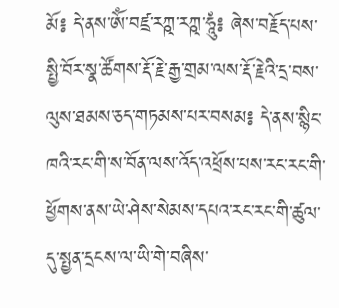མོ༔ དེ་ནས་ཨོཾ་བཛྲ་རཀྵ་རཀྵ་ཧཱུཾ༔ ཞེས་བརྗོད་པས་སྤྱི་བོར་སྣ་ཚོགས་རྡོ་རྗེ་རྒྱ་གྲམ་ལས་རྡོ་རྗེའི་དྲ་བས་ལུས་ཐམས་ཅད་གཏམས་པར་བསམ༔ དེ་ནས་སྙིང་ཁའི་རང་གི་ས་བོན་ལས་འོད་འཕྲོས་པས་རང་རང་གི་ཕྱོགས་ནས་ཡེ་ཤེས་སེམས་དཔའ་རང་རང་གི་ཚུལ་དུ་སྤྱན་དྲངས་ལ་ཡི་གེ་བཞིས་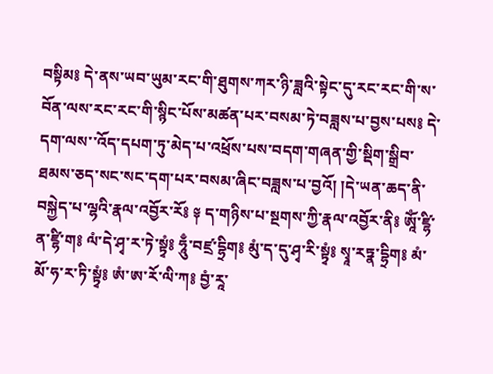བསྟིམ༔ དེ་ནས་ཡབ་ཡུམ་རང་གི་ཐུགས་ཀར་ཉི་ཟླའི་སྟེང་དུ་རང་རང་གི་ས་བོན་ལས་རང་རང་གི་སྙིང་པོས་མཚན་པར་བསམ་ཏེ་བཟླས་པ་བྱས་པས༔ དེ་དག་ལས་་འོད་དཔག་ཏུ་མེད་པ་འཕྲོས་པས་བདག་གཞན་གྱི་སྡིག་སྒྲིབ་ཐམས་ཅད་སང་སང་དག་པར་བསམ་ཞིང་བཟླས་པ་བྱའོ། །དེ་ཡན་ཆད་ནི་བསྐྱེད་པ་ལྷའི་རྣལ་འབྱོར་རོ༔ ༈ ད་གཉིས་པ་སྔགས་ཀྱི་རྣལ་འབྱོར་ནི༔ ཨཱོཾ་ཛྷི་ན་ཛྷི་ག༔ ལཾ་དེ་ཤྭ་ར་ཏེ་སྟྭཾ༔ ཧཱུྃ་བཛྲ་དྷྲིག༔ མུཾ་ད་དུ་ཤྭ་རི་སྟྭཾ༔ སྭཱ་རཏྣ་དྷྲིག༔ མཾ་མོ་ཧ་ར་ཏི་སྟྭཾ༔ ཨཾ་ཨ་རོ་ལི་ཀ༔ བྱཾ་རཱ་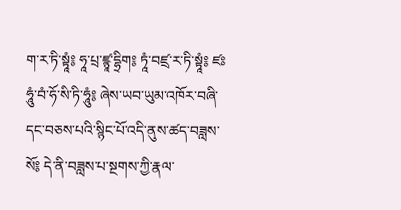ག་ར་ཏི་སྟཱཾ༔ ཧཱ་པྲ་ཛྙཱ་དྷྲིག༔ ཏཱཾ་བཛྲ་ར་ཏི་སྟཱཾ༔ ཛཿཧཱུཾ་བཾ་ཧོ་སི་ཏི་ཧཱུཾ༔ ཞེས་ཡབ་ཡུམ་འཁོར་བཞི་དང་བཅས་པའི་སྙིང་པོ་འདི་ནུས་ཚད་བཟླས་སོ༔ དེ་ནི་བཟླས་པ་སྔགས་ཀྱི་རྣལ་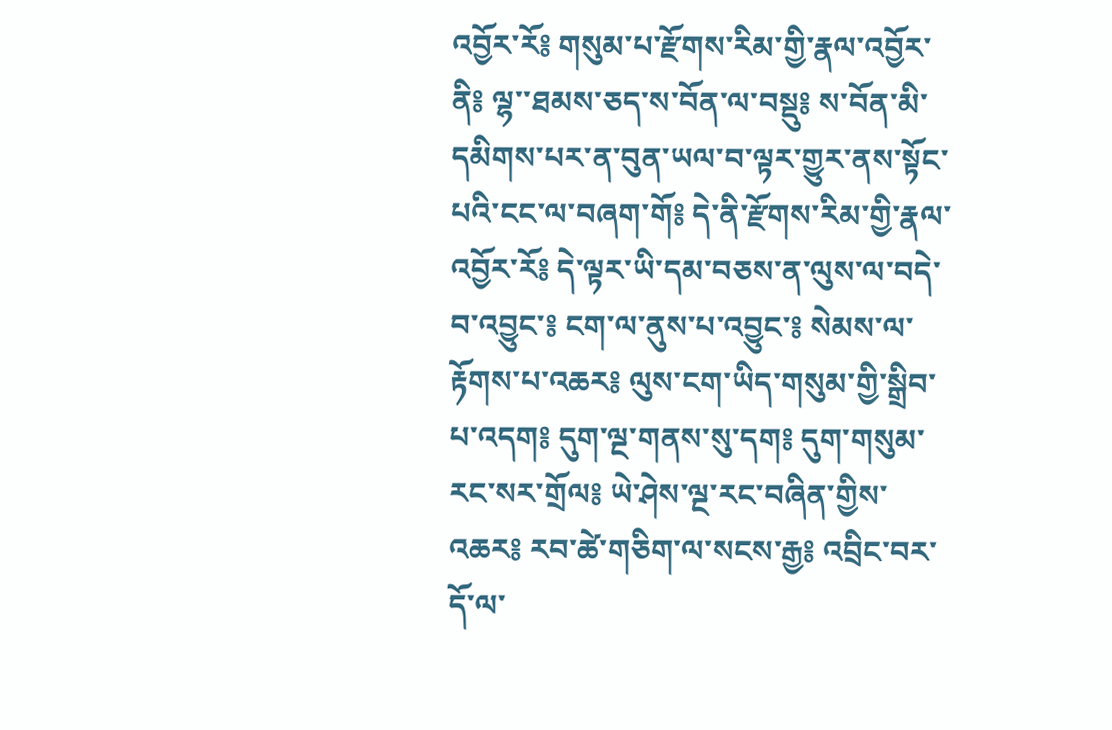འབྱོར་རོ༔ གསུམ་པ་རྫོགས་རིམ་གྱི་རྣལ་འབྱོར་ནི༔ ལྷ་་ཐམས་ཅད་ས་བོན་ལ་བསྡུ༔ ས་བོན་མི་དམིགས་པར་ན་བུན་ཡལ་བ་ལྟར་གྱུར་ནས་སྟོང་པའི་ངང་ལ་བཞག་གོ༔ དེ་ནི་རྫོགས་རིམ་གྱི་རྣལ་འབྱོར་རོ༔ དེ་ལྟར་ཡི་དམ་བཅས་ན་ལུས་ལ་བདེ་བ་འབྱུང་༔ ངག་ལ་ནུས་པ་འབྱུང་༔ སེམས་ལ་རྟོགས་པ་འཆར༔ ལུས་ངག་ཡིད་གསུམ་གྱི་སྒྲིབ་པ་འདག༔ དུག་ལྔ་གནས་སུ་དག༔ དུག་གསུམ་རང་སར་གྲོལ༔ ཡེ་ཤེས་ལྔ་རང་བཞིན་གྱིས་འཆར༔ རབ་ཚེ་གཅིག་ལ་སངས་རྒྱ༔ འབྲིང་བར་དོ་ལ་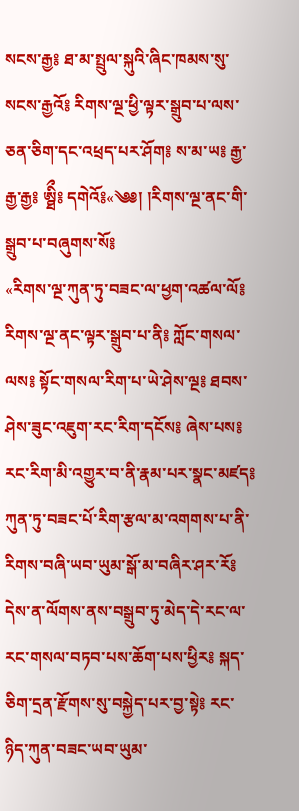སངས་རྒྱ༔ ཐ་མ་སྤྲུལ་སྐུའི་ཞིང་ཁམས་སུ་སངས་རྒྱའོ༔ རིགས་ལྔ་ཕྱི་ལྟར་སྒྲུབ་པ་ལས་ཅན་ཅིག་དང་འཕྲད་པར་ཤོག༔ ས་མ་ཡ༔ རྒྱ་རྒྱ་རྒྱ༔ ཨྠིྀ༔ དགེའོ༔«༄༅། །རིགས་ལྔ་ནང་གི་སྒྲུབ་པ་བཞུགས་སོ༔
«རིགས་ལྔ་ཀུན་ཏུ་བཟང་ལ་ཕྱག་འཚལ་ལོ༔ རིགས་ལྔ་ནང་ལྟར་སྒྲུབ་པ་ནི༔ ཀློང་གསལ་ལས༔ སྟོང་གསལ་རིག་པ་ཡེ་ཤེས་ལྔ༔ ཐབས་ཤེས་ཟུང་འཇུག་རང་རིག་དངོས༔ ཞེས་པས༔ རང་རིག་མི་འགྱུར་བ་ནི་རྣམ་པར་སྣང་མཛད༔ ཀུན་ཏུ་བཟང་པོ་རིག་རྩལ་མ་འགགས་པ་ནི་རིགས་བཞི་ཡབ་ཡུམ་སྒོ་མ་བཞིར་ཤར་རོ༔ དེས་ན་ལོགས་ནས་བསྒྲུབ་ཏུ་མེད་དེ་རང་ལ་རང་གསལ་བཏབ་པས་ཆོག་པས་ཕྱིར༔ སྐད་ཅིག་དྲན་རྫོགས་སུ་བསྐྱེད་པར་བྱ་སྟེ༔ རང་ཉིད་ཀུན་བཟང་ཡབ་ཡུམ་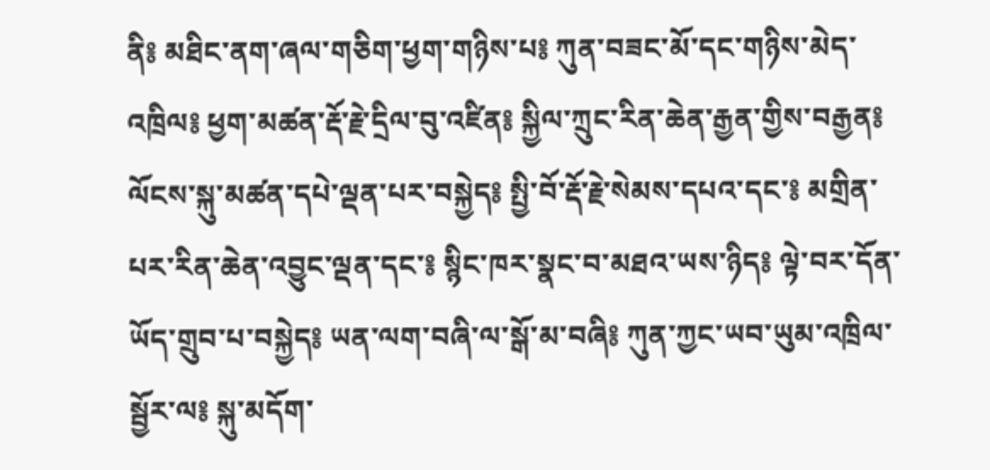ནི༔ མཐིང་ནག་ཞལ་གཅིག་ཕྱག་གཉིས་པ༔ ཀུན་བཟང་མོ་དང་གཉིས་མེད་འཁྲིལ༔ ཕྱག་མཚན་རྡོ་རྗེ་དྲིལ་བུ་འཛིན༔ སྐྱིལ་ཀྲུང་རིན་ཆེན་རྒྱན་གྱིས་བརྒྱན༔ ལོངས་སྐུ་མཚན་དཔེ་ལྡན་པར་བསྐྱེད༔ སྤྱི་བོ་རྡོ་རྗེ་སེམས་དཔའ་དང་༔ མགྲིན་པར་རིན་ཆེན་འབྱུང་ལྡན་དང་༔ སྙིང་ཁར་སྣང་བ་མཐའ་ཡས་ཉིད༔ ལྟེ་བར་དོན་ཡོད་གྲུབ་པ་བསྐྱེད༔ ཡན་ལག་བཞི་ལ་སྒོ་མ་བཞི༔ ཀུན་ཀྱང་ཡབ་ཡུམ་འཁྲིལ་སྦྱོར་ལ༔ སྐུ་མདོག་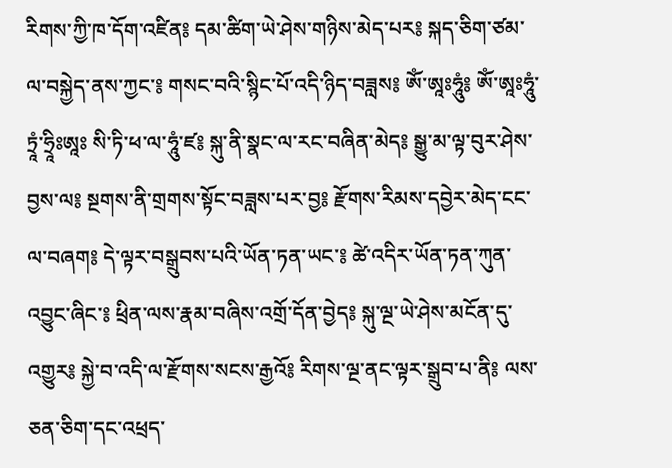རིགས་ཀྱི་ཁ་དོག་འཛིན༔ དམ་ཚིག་ཡེ་ཤེས་གཉིས་མེད་པར༔ སྐད་ཅིག་ཙམ་ལ་བསྐྱེད་ནས་ཀྱང་༔ གསང་བའི་སྙིང་པོ་འདི་ཉིད་བཟླས༔ ཨོཾ་ཨཱཿཧཱུཾ༔ ཨོཾ་ཨཱཿཧཱུཾ་ཏྲཱཾ་ཧྲཱིཿཨཱཿ སི་ཏི་ཕ་ལ་ཧཱུཾ་ཛ༔ སྐུ་ནི་སྣང་ལ་རང་བཞིན་མེད༔ སྒྱུ་མ་ལྟ་བུར་ཤེས་བྱས་ལ༔ སྔགས་ནི་གྲགས་སྟོང་བཟླས་པར་བྱ༔ རྫོགས་རིམས་དབྱེར་མེད་ངང་ལ་བཞག༔ དེ་ལྟར་བསྒྲུབས་པའི་ཡོན་ཏན་ཡང་༔ ཚེ་འདིར་ཡོན་ཏན་ཀུན་འབྱུང་ཞིང་༔ ཕྲིན་ལས་རྣམ་བཞིས་འགྲོ་དོན་བྱེད༔ སྐུ་ལྔ་ཡེ་ཤེས་མངོན་དུ་འགྱུར༔ སྐྱེ་བ་འདི་ལ་རྫོགས་སངས་རྒྱའོ༔ རིགས་ལྔ་ནང་ལྟར་སྒྲུབ་པ་ནི༔ ལས་ཅན་ཅིག་དང་འཕྲད་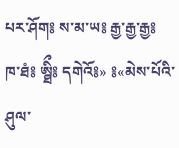པར་ཤོག༔ ས་མ་ཡ༔ རྒྱ་རྒྱ་རྒྱ༔ ཁ་ཐཾ༔ ཨྠིྀ༔ དགེའོ༔» ༔«མེས་པོའི་ཤུལ་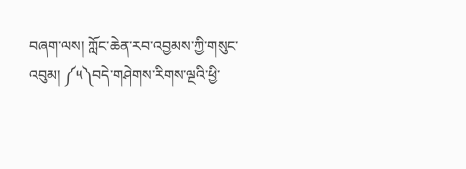བཞག་ལས། ཀློང་ཆེན་རབ་འབྱམས་ཀྱི་གསུང་འབུམ། ༼༥༽བདེ་གཤེགས་རིགས་ལྔའི་ཕྱི་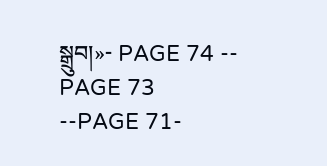སྒྲུབ།»- PAGE 74 -- PAGE 73 --PAGE 71-